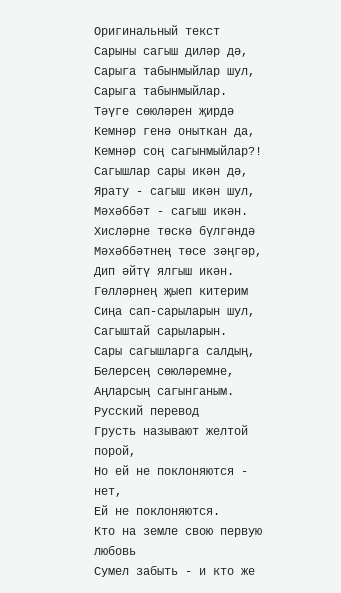Оригинальный текст
Сарыны сагыш диләр дә,
Сарыга табынмыйлар шул,
Сарыга табынмыйлар.
Тәүге сөюләрен җирдә
Кемнәр генә оныткан да,
Кемнәр соң сагынмыйлар?!
Сагышлар сары икән дә,
Ярату - сагыш икән шул,
Мәхәббәт - сагыш икән.
Хисләрне төскә бүлгәндә
Мәхәббәтнең төсе зәңгәр,
Дип әйтү ялгыш икән.
Гөлләрнең җыеп китерим
Сиңа сап-сарыларын шул,
Сагыштай сарыларын.
Сары сагышларга салдың,
Белерсең сөюләремне,
Аңларсың сагынганым.
Русский перевод
Грусть называют желтой порой,
Но ей не поклоняются - нет,
Ей не поклоняются.
Кто на земле свою первую любовь
Сумел забыть - и кто же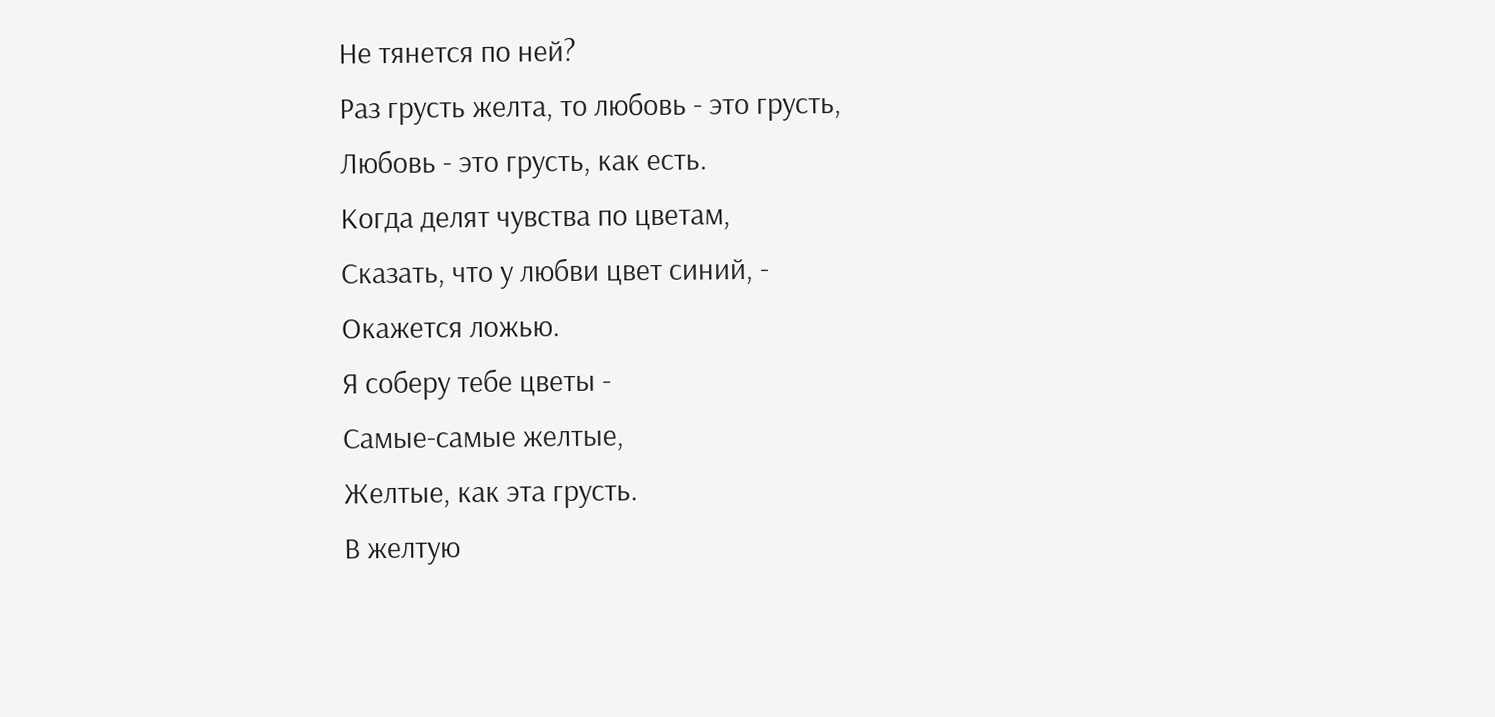Не тянется по ней?
Раз грусть желта, то любовь - это грусть,
Любовь - это грусть, как есть.
Когда делят чувства по цветам,
Сказать, что у любви цвет синий, -
Окажется ложью.
Я соберу тебе цветы -
Самые-самые желтые,
Желтые, как эта грусть.
В желтую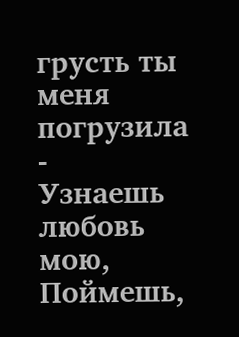грусть ты меня погрузила -
Узнаешь любовь мою,
Поймешь,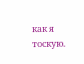как я тоскую.